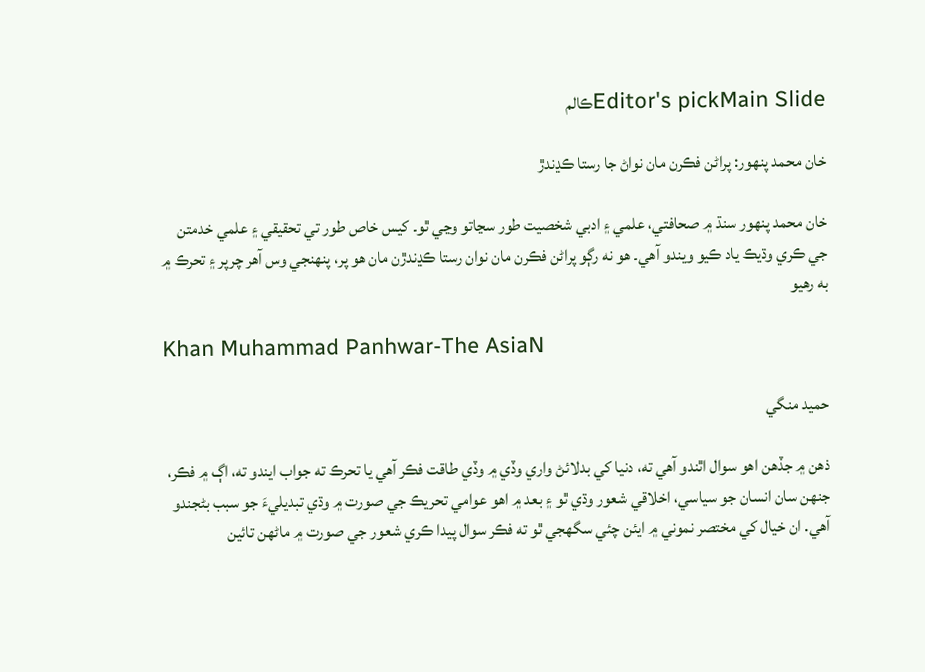Editor's pickMain Slideڪالم

خان محمد پنھور: پراڻن فڪرن مان نواڻ جا رستا ڪڍندڙ

خان محمد پنهور سنڌ ۾ صحافتي، علمي ۽ ادبي شخصيت طور سڃاتو وڃي ٿو۔ کيس خاص طور تي تحقيقي ۽ علمي خدمتن جي ڪري وڌيڪ ياد ڪيو ويندو آهي۔ هو نه رڳو پراڻن فڪرن مان نوان رستا ڪڍندڙن مان هو پر، پنهنجي وس آهر چرپر ۽ تحرڪ ۾ به رهيو

Khan Muhammad Panhwar-The AsiaN

حميد منگي

ذهن ۾ جڏهن اهو سوال اٿندو آهي ته، دنيا کي بدلائڻ واري وڏي ۾ وڏي طاقت فڪر آهي يا تحرڪ ته جواب ايندو ته، اڳ ۾ فڪر، جنهن سان انسان جو سياسي، اخلاقي شعور وڌي ٿو ۽ بعد ۾ اهو عوامي تحريڪ جي صورت ۾ وڌي تبديليءَ جو سبب بڻجندو آهي. ان خيال کي مختصر نموني ۾ ايئن چئي سگهجي ٿو ته فڪر سوال پيدا ڪري شعور جي صورت ۾ ماڻهن تائين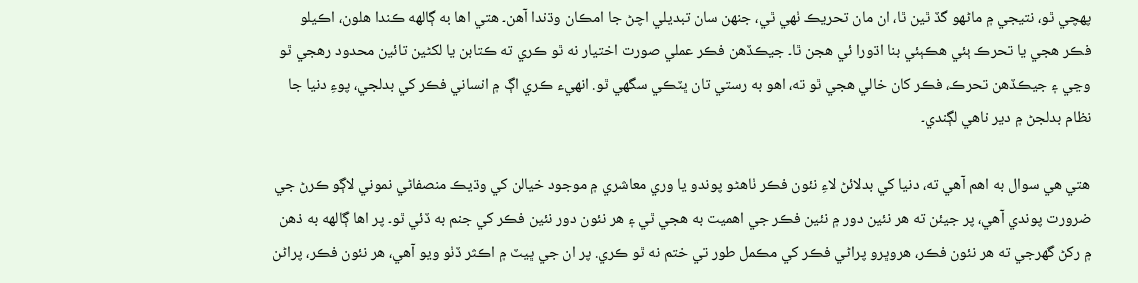پهچي ٿو، نتيجي ۾ ماڻهو گڏ ٿين ٿا، ان مان تحريڪ ٺهي ٿي، جنهن سان تبديلي اچڻ جا امڪان وڌندا آهن۔ هتي اها به ڳالهه ڪندا هلون، اڪيلو فڪر هجي يا تحرڪ ٻئي هڪٻئي بنا اڌورا ئي هجن ٿا۔ جيڪڏهن فڪر عملي صورت اختيار نه ٿو ڪري ته ڪتابن يا لکڻين تائين محدود رهجي ٿو وڃي ۽ جيڪڏهن تحرڪ، فڪر کان خالي هجي ٿو ته، اهو به رستي تان ڀٽڪي سگهي ٿو. انهيء ڪري اڳ ۾ انساني فڪر کي بدلجي، پوءِ دنيا جا نظام بدلجڻ ۾ دير ناهي لڳندي۔

هتي هي سوال به اهم آهي ته، دنيا کي بدلائڻ لاءِ نئون فڪر ٺاهڻو پوندو يا وري معاشري ۾ موجود خيالن کي وڌيڪ منصفاڻي نموني لاڳو ڪرڻ جي ضرورت پوندي آهي، پر جيئن ته هر نئين دور ۾ نئين فڪر جي اهميت به هجي ٿي ۽ هر نئون دور نئين فڪر کي جنم به ڏئي ٿو۔ پر اها ڳالهه به ذهن ۾ رکڻ گهرجي ته هر نئون فڪر، هروڀرو پراڻي فڪر کي مڪمل طور تي ختم نه ٿو ڪري. پر ان جي ڀيٽ ۾ اڪثر ڏٺو ويو آهي، هر نئون فڪر، پراڻن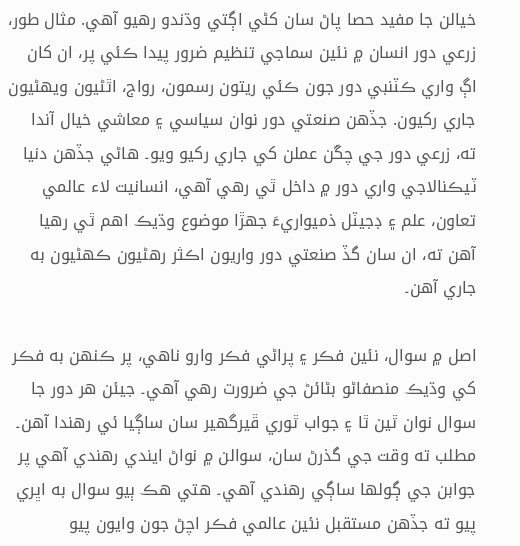خيالن جا مفيد حصا پاڻ سان کڻي اڳتي وڌندو رهيو آهي. مثال طور، زرعي دور انسان ۾ نئين سماجي تنظيم ضرور پيدا ڪئي پر، ان کان اڳ واري ڪٽنبي دور جون ڪئي ريتون رسمون، رواج، اٿڻيون ويهڻيون جاري رکيون. جڏهن صنعتي دور نوان سياسي ۽ معاشي خيال آندا ته، زرعي دور جي چڱن عملن کي جاري رکيو ويو۔ هاڻي جڏهن دنيا ٽيڪنالاجي واري دور ۾ داخل ٿي رهي آهي، انسانيت لاء عالمي تعاون، علم ۽ ڊجيٽل ذميواريءَ جهڙا موضوع وڌيڪ اهم ٿي رهيا آهن ته، ان سان گڏ صنعتي دور واريون اڪثر رهڻيون ڪهڻيون به جاري آهن۔

اصل ۾ سوال، نئين فڪر ۽ پراڻي فڪر وارو ناهي، پر ڪنهن به فڪر کي وڌيڪ منصفاڻو بڻائڻ جي ضرورت رهي آهي۔ جيئن هر دور جا سوال نوان ٿين ٿا ۽ جواب ٿوري ڦيرگهير سان ساڳيا ئي رهندا آهن۔ مطلب ته وقت جي گذرڻ سان، سوالن ۾ نواڻ ايندي رهندي آهي پر جوابن جي ڳولها ساڳي رهندي آهي۔ هتي هڪ ٻيو سوال به اڀري پيو ته جڏهن مستقبل نئين عالمي فڪر اچڻ جون وايون پيو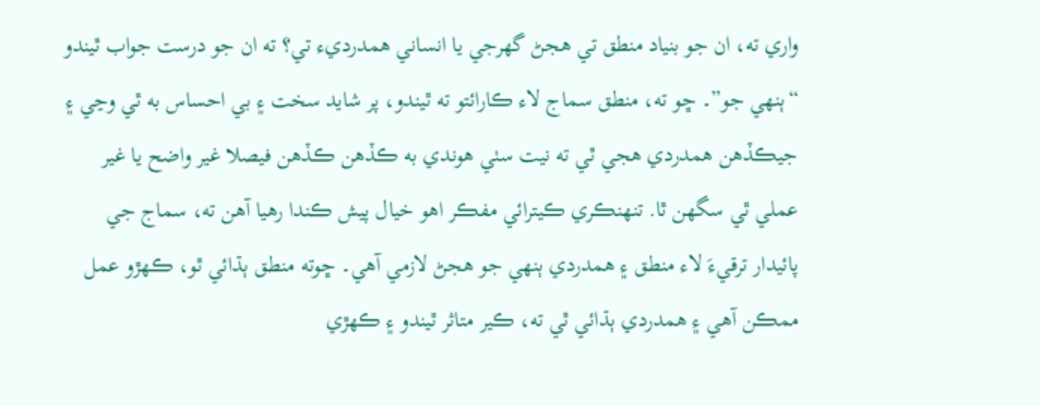واري ته، ان جو بنياد منطق تي هجڻ گهرجي يا انساني همدرديء تي؟ ته ان جو درست جواب ٿيندو “ٻنهي جو”۔ ڇو ته، منطق سماج لاء ڪارائتو ته ٿيندو، پر شايد سخت ۽ بي احساس به ٿي وڃي ۽ جيڪڏهن همدردي هجي ٿي ته نيت سٺي هوندي به ڪڏهن ڪڏهن فيصلا غير واضح يا غير عملي ٿي سگهن ٿا. تنهنڪري ڪيترائي مفڪر اهو خيال پيش ڪندا رهيا آهن ته، سماج جي پائيدار ترقيءَ لاء منطق ۽ همدردي ٻنهي جو هجڻ لازمي آهي۔ ڇوته منطق ٻڌائي ٿو، ڪهڙو عمل ممڪن آهي ۽ همدردي ٻڌائي ٿي ته، ڪير متاثر ٿيندو ۽ ڪهڙي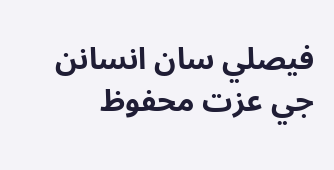فيصلي سان انسانن جي عزت محفوظ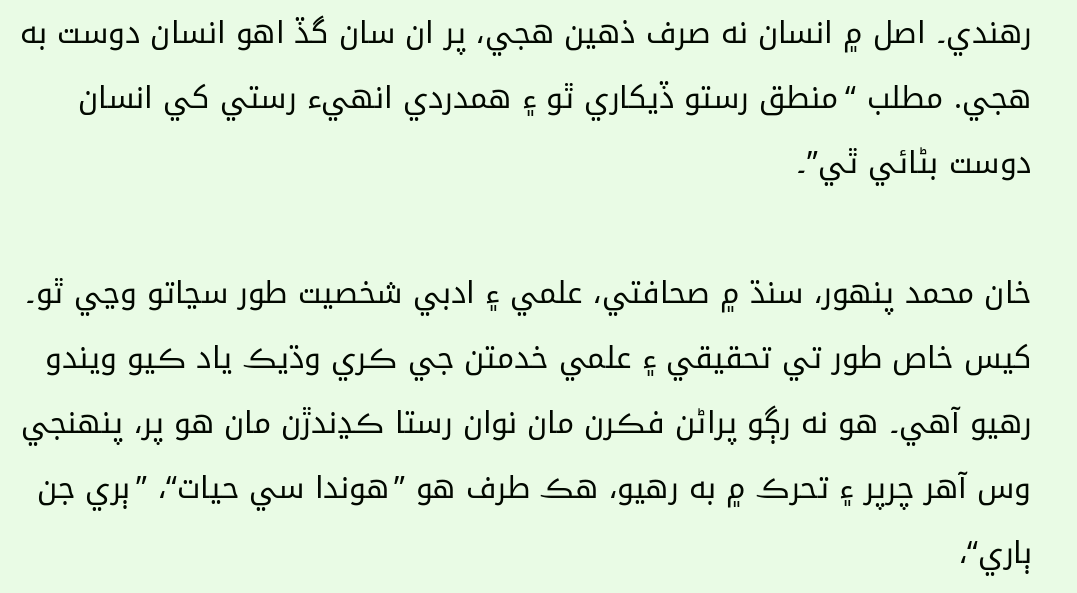رهندي۔ اصل ۾ انسان نه صرف ذهين هجي، پر ان سان گڏ اهو انسان دوست به هجي. مطلب “منطق رستو ڏيکاري ٿو ۽ همدردي انهيء رستي کي انسان دوست بڻائي ٿي”۔

خان محمد پنهور، سنڌ ۾ صحافتي، علمي ۽ ادبي شخصيت طور سڃاتو وڃي ٿو۔ کيس خاص طور تي تحقيقي ۽ علمي خدمتن جي ڪري وڌيڪ ياد ڪيو ويندو رهيو آهي۔ هو نه رڳو پراڻن فڪرن مان نوان رستا ڪڍندڙن مان هو پر، پنهنجي وس آهر چرپر ۽ تحرڪ ۾ به رهيو، هڪ طرف هو ”هوندا سي حيات“، ”ٻري جن ٻاري“،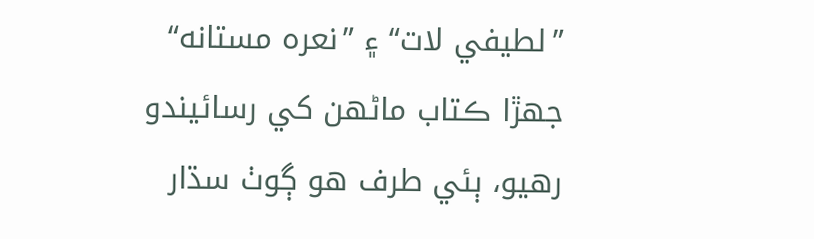”لطيفي لات“ ۽ ”نعره مستانه“ جهڙا ڪتاب ماڻهن کي رسائيندو رهيو، ٻئي طرف هو ڳوٺ سڌار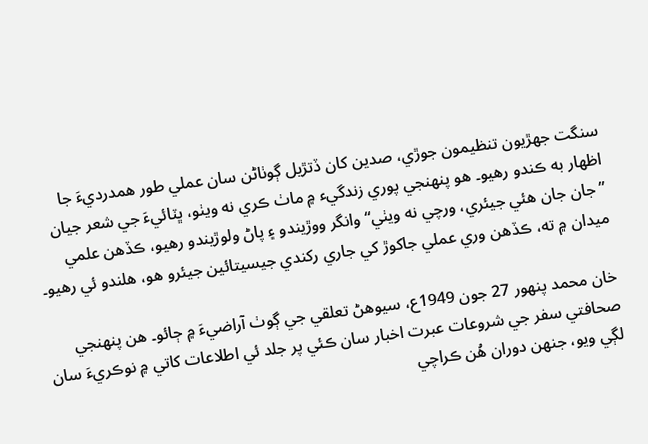سنگت جهڙيون تنظيمون جوڙي، صدين کان ڏتڙيل ڳوٺاڻن سان عملي طور همدرديءَ جا اظهار به ڪندو رهيو۔ هو پنهنجي پوري زندگيء ۾ ماٺ ڪري نه ويٺو، ڀٽائيءَ جي شعر جيان ”جان جان هئي جيئري، ورچي نه ويٺي“ وانگر ووڙيندو ۽ پاڻ ولوڙيندو رهيو، ڪڏهن علمي ميدان ۾ ته، ڪڏهن وري عملي جاکوڙ کي جاري رکندي جيسيتائين جيئرو هو، هلندو ئي رهيو۔

خان محمد پنهور 27 جون 1949ع، سيوهڻ تعلقي جي ڳوٺ آراضيءَ ۾ ڄائو۔ هن پنهنجي صحافتي سفر جي شروعات عبرت اخبار سان ڪئي پر جلد ئي اطلاعات کاتي ۾ نوڪريءَ سان لڳي ويو، جنھن دوران ھُن ڪراچي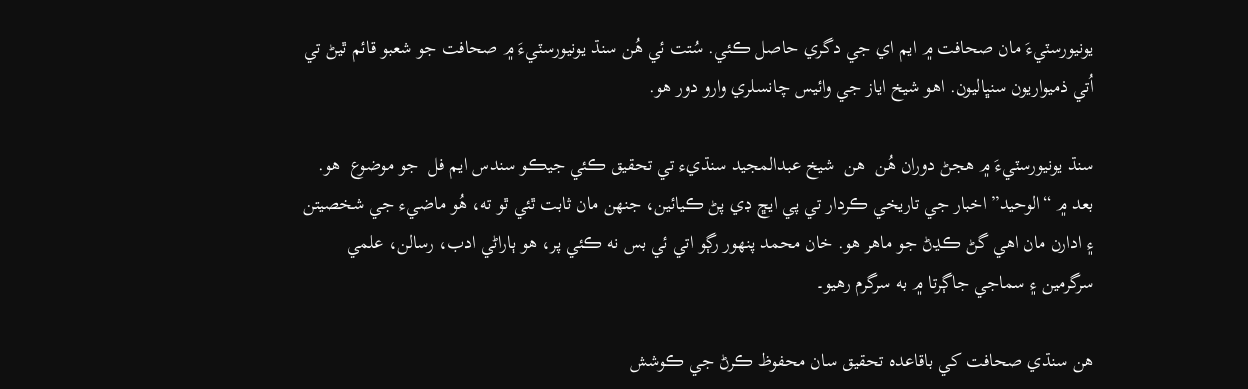يونيورسٽيءَ مان صحافت ۾ ايم اي جي دگري حاصل ڪئي. سُتت ئي ھُن سنڌ يونيورسٽيءَ ۾ صحافت جو شعبو قائم ٿيڻ تي اُتي ذميواريون سنڀاليون. اھو شيخ اياز جي وائيس چانسلري وارو دور ھو.

سنڌ يونيورسٽيءَ ۾ ھجڻ دوران ھُن  هن  شيخ عبدالمجيد سنڌيء تي تحقيق ڪئي جيڪو سندس ايم فل  جو موضوع  ھو. بعد ۾ “الوحيد” اخبار جي تاريخي ڪردار تي پي ايڇ ڊي پڻ ڪيائين، جنهن مان ثابت ٿئي ٿو ته، هُو ماضيء جي شخصيتن ۽ ادارن مان اهي گڻ ڪڍڻ جو ماهر هو. خان محمد پنهور رڳو اتي ئي بس نه ڪئي پر، هو ٻاراڻي ادب، رسالن، علمي سرگرمين ۽ سماجي جاڳرتا ۾ به سرگرم رهيو۔

هن سنڌي صحافت کي باقاعده تحقيق سان محفوظ ڪرڻ جي ڪوشش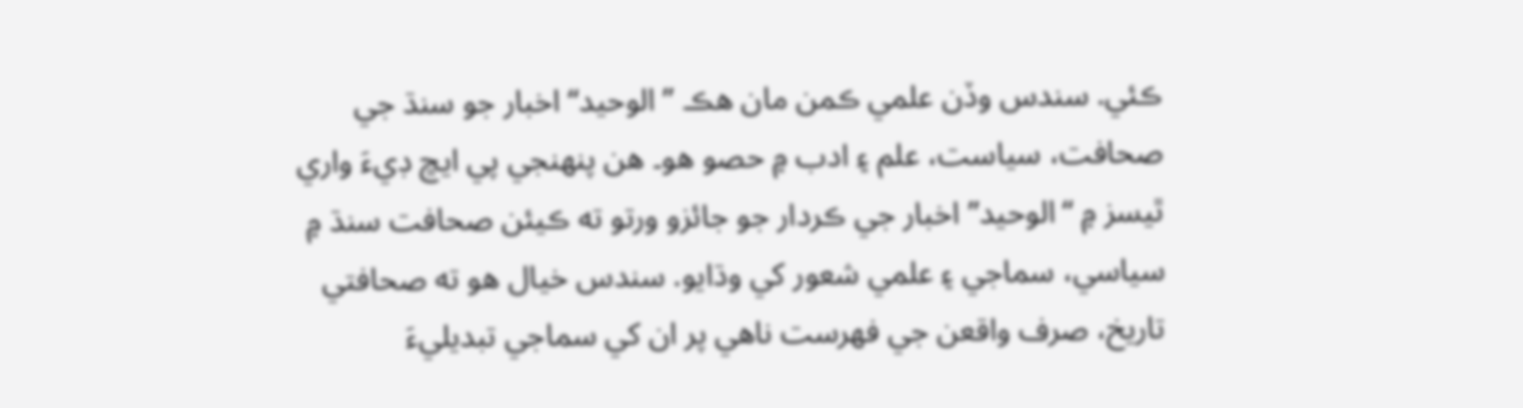ڪئي. سندس وڏن علمي ڪمن مان هڪ ”الوحيد“ اخبار جو سنڌ جي صحافت، سياست، علم ۽ ادب ۾ حصو هو۔ هن پنھنجي پي ايڇ ڊيءَ واري ٿيسز ۾ “الوحيد” اخبار جي ڪردار جو جائزو ورتو ته ڪيئن صحافت سنڌ ۾ سياسي، سماجي ۽ علمي شعور کي وڌايو. سندس خيال ھو ته صحافتي تاريخ، صرف واقعن جي فهرست ناهي پر ان کي سماجي تبديليءَ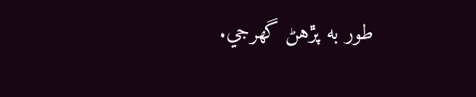طور به پڙهڻ گهرجي.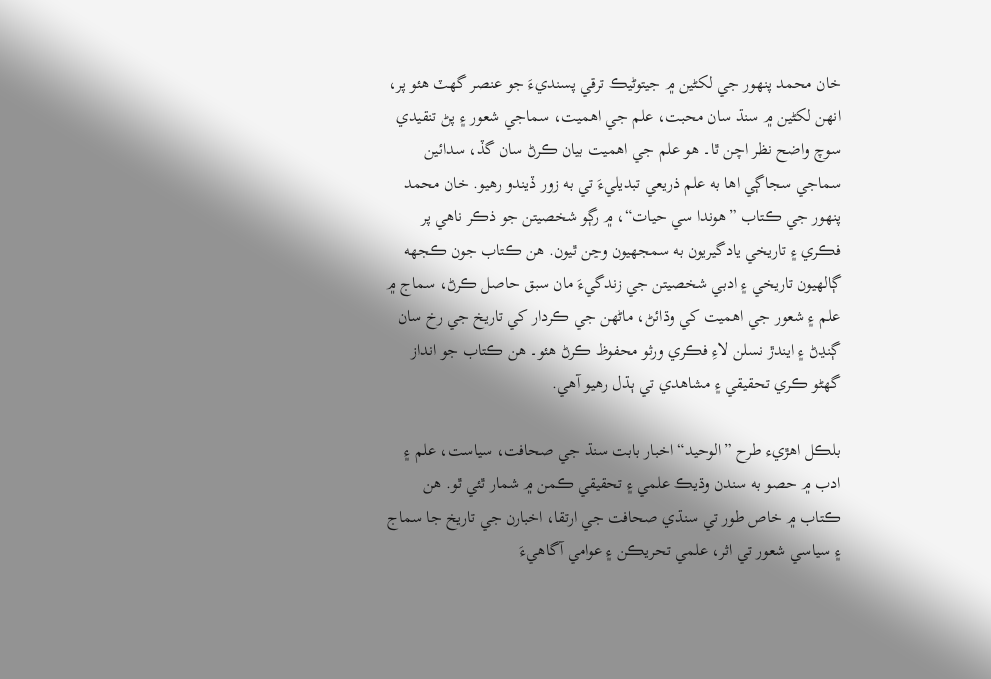خان محمد پنهور جي لکڻين ۾ جيتوڻيڪ ترقي پسنديءَ جو عنصر گهٽ هئو پر، انهن لکڻين ۾ سنڌ سان محبت، علم جي اهميت، سماجي شعور ۽ پڻ تنقيدي سوچ واضح نظر اچن ٿا۔ هو علم جي اهميت بيان ڪرڻ سان گڏ، سدائين سماجي سجاڳي اها به علم ذريعي تبديليءَ تي به زور ڏيندو رهيو. خان محمد پنهور جي ڪتاب ”هوندا سي حيات“، ۾ رڳو شخصيتن جو ذڪر ناهي پر فڪري ۽ تاريخي يادگيريون به سمجهيون وڃن ٿيون. هن ڪتاب جون ڪجهه ڳالهيون تاريخي ۽ ادبي شخصيتن جي زندگيءَ مان سبق حاصل ڪرڻ، سماج ۾ علم ۽ شعور جي اهميت کي وڌائڻ، ماڻهن جي ڪردار کي تاريخ جي رخ سان ڳنڍڻ ۽ ايندڙ نسلن لاءِ فڪري ورثو محفوظ ڪرڻ هئو۔ هن ڪتاب جو انداز گهڻو ڪري تحقيقي ۽ مشاهدي تي ٻڌل رهيو آهي.

بلڪل اهڙيء طرح ”الوحيد“ اخبار بابت سنڌ جي صحافت، سياست، علم ۽ ادب ۾ حصو به سندن وڌيڪ علمي ۽ تحقيقي ڪمن ۾ شمار ٿئي ٿو. هن ڪتاب ۾ خاص طور تي سنڌي صحافت جي ارتقا، اخبارن جي تاريخ جا سماج ۽ سياسي شعور تي اثر، علمي تحريڪن ۽ عوامي آگاهيءَ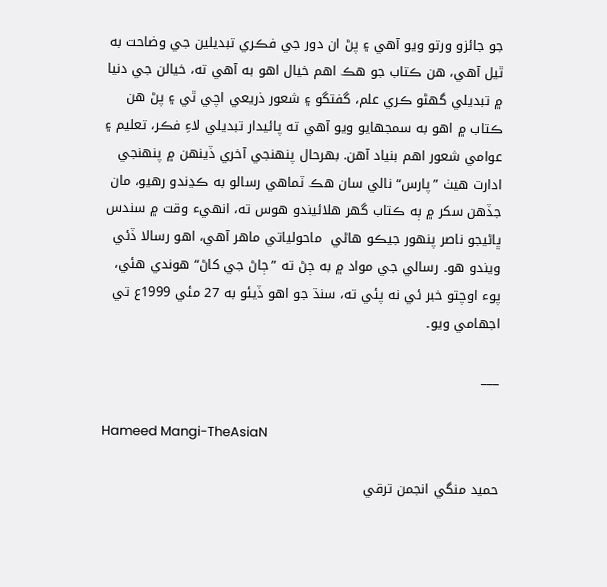جو جائزو ورتو ويو آهي ۽ پڻ ان دور جي فڪري تبديلين جي وضاحت به ٿيل آهي، هن ڪتاب جو هڪ اهم خيال اهو به آهي ته، خيالن جي دنيا ۾ تبديلي گهڻو ڪري علم، گفتگو ۽ شعور ذريعي اچي ٿي ۽ پڻ هن ڪتاب ۾ اهو به سمجهايو ويو آهي ته پائيدار تبديلي لاءِ فڪر، تعليم ۽ عوامي شعور اهم بنياد آهن. بهرحال پنهنجي آخري ڏينهن ۾ پنهنجي ادارت هيٺ ”پارس“ نالي سان هڪ ٽماهي رسالو به ڪڍندو رهيو، مان جڏهن سکر ۾ ٻه ڪتاب گهر هلائيندو هوس ته، انهيء وقت ۾ سندس ڀاڻيجو ناصر پنهور جيڪو هاڻي  ماحولياتي ماهر آهي، اهو رسالا ڏئي ويندو هو۔ رسالي جي مواد ۾ به ڄڻ ته ”ڄاڻ جي کاڻ“ هوندي هئي، پوء اوچتو خبر ئي نه پئي ته، سنڌ جو اهو ڏيئو به 27 مئي 1999ع تي اجهامي ويو۔

___

Hameed Mangi-TheAsiaN

حميد منگي انجمن ترقي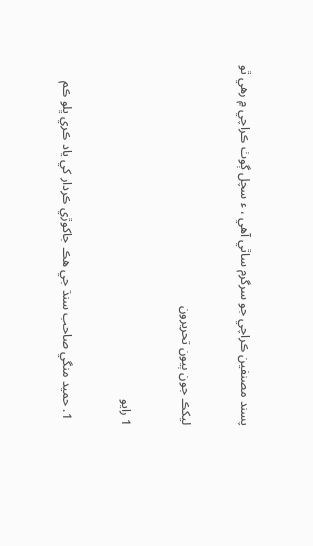پسند مصنفين ڪراچي جو سرگرم ساٿي آهي ، ء سچل ڳوٺ ڪراچي ۾ رھي ٿو

ليکڪ جون ٻيون تحريرون

1 رايو

  1. حميد منگي صاحب سنڌ جي ھڪ جاکوڙي ڪردار کي ياد ڪري ڀلو ڪم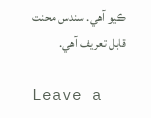ڪيو آهي. سندس محنت قابل تعريف آهي.

Leave a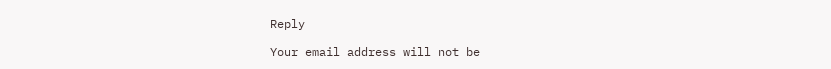Reply

Your email address will not be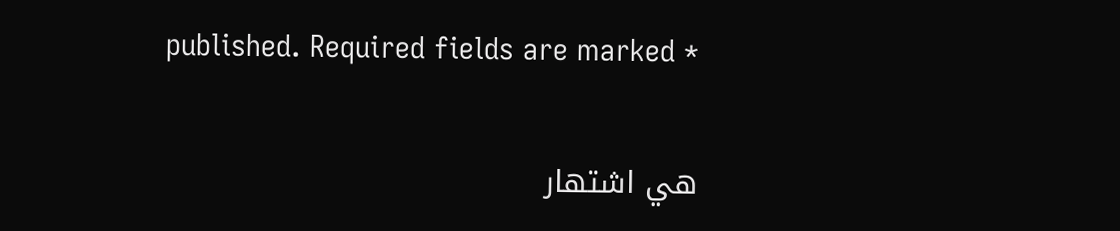published. Required fields are marked *

هي اشتهار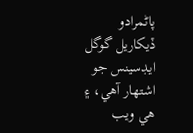پاڻمرادو ڏيکاريل گوگل ايڊسينس جو اشتهار آهي، ۽ هي ويب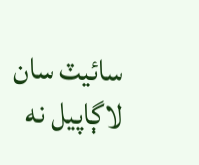سائيٽ سان لاڳاپيل نه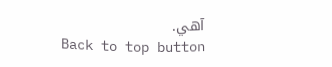آهي.
Back to top button